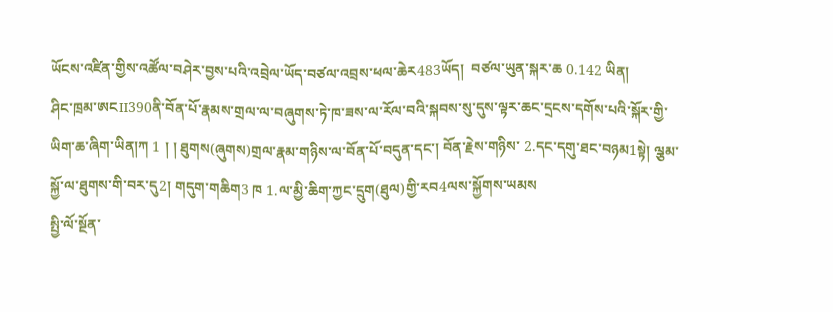ཡོངས་འཛིན་གྱིས་འཚོལ་བཤེར་བྱས་པའི་འབྲེལ་ཡོད་བཙལ་འབྲས་ཕལ་ཆེར483ཡོད།  བཙལ་ཡུན་སྐར་ཆ 0.142 ཡིན།
ཤིང་ཁྲམ་ཨངⅡ390ནི་བོན་པོ་རྣམས་གྲལ་ལ་བཞུགས་ཏེ་ཁ་ཟས་ལ་རོལ་བའི་སྐབས་སུ་དུས་ལྟར་ཆང་དྲངས་དགོས་པའི་སྐོར་གྱི་ཡིག་ཆ་ཞིག་ཡིན།ཀ 1 ། ། ཐུགས(ཞུགས)གྲལ་རྣམ་གཉིས་ལ་བོན་པོ་བདུན་དང་། བོན་རྗེས་གཉིས་ 2.དང་དགུ་ཐང་བཉམ1སྟེ། ལྕམ་སྐྱོ་ལ་ཐུགས་གི་བར་དུ2། གདུག་གཆིག3 ཁ 1.ལ་མྱི་ཆིག་ཀྱང་དྲུག(ཐུལ)གྱི་རབ4ལས་སྐྱོགས་ཡམས
སྤྱི་ལོ་སྔོན་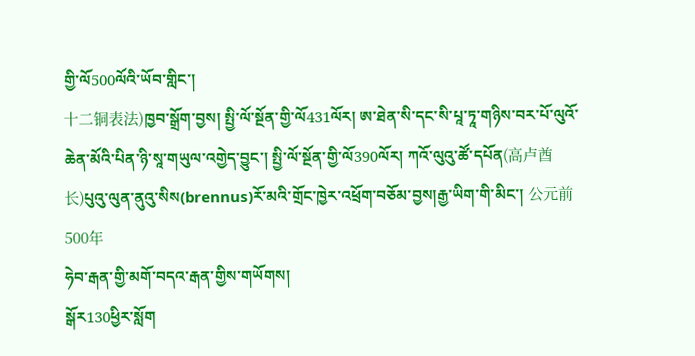གྱི་ལོ500ལོའི་ཡོབ་གླིང་།
十二铜表法)ཁྱབ་སྒྲོག་བྱས། སྤྱི་ལོ་སྔོན་གྱི་ལོ431ལོར། ཨ་ཐེན་སི་དང་སི་པཱ་ཏཱ་གཉིས་བར་པོ་ལུའོ་ཆེན་མོའི་པིན་ཉི་སཱ་གཡུལ་འགྱེད་བྱུང་། སྤྱི་ལོ་སྔོན་གྱི་ལོ390ལོར། ཀའོ་ལུའུ་ཚོ་དཔོན(高卢酋长)པུའུ་ལུན་ནུའུ་སིས(brennus)རོ་མའི་གྲོང་ཁྱེར་འཕྲོག་བཅོམ་བྱས།རྒྱ་ཡིག་གི་མིང་། 公元前500年
ཧེབ་རྒན་གྱི་མགོ་བདའ་རྒན་གྱིས་གཡོགས།
སྒོར130ཕྱིར་སློག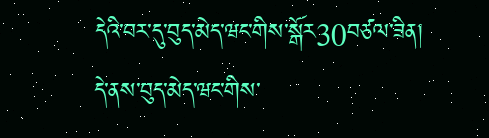དེའི་བར་དུ་བུད་མེད་ཝང་གིས་སྒོར30བཙལ་ཟིན། དེ་ནས་བུད་མེད་ཝང་གིས་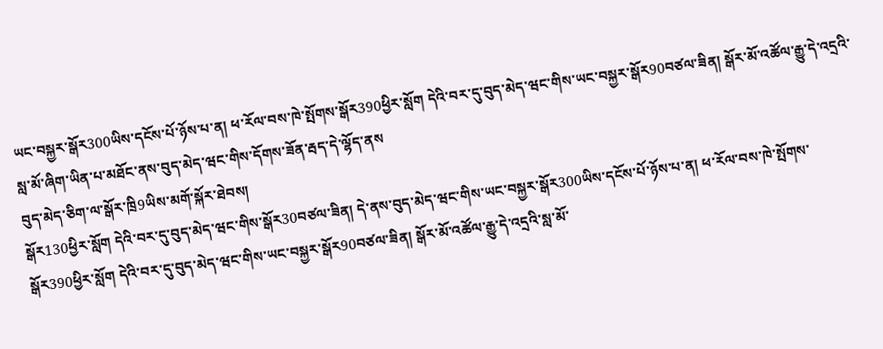ཡང་བསྐྱར་སྒོར300ཡིས་དངོས་པོ་ཉོས་པ་ན། ཕ་རོལ་བས་ཁེ་སྤོགས་སྒོར390ཕྱིར་སློག དེའི་བར་དུ་བུད་མེད་ཝང་གིས་ཡང་བསྐྱར་སྒོར90བཙལ་ཟིན། སྒོར་མོ་འཚོལ་རྒྱུ་དེ་འདྲའི་སླ་མོ་ཞིག་ཡིན་པ་མཐོང་ནས་བུད་མེད་ཝང་གིས་དོགས་ཟོན་རྦད་དེ་ལྷོད་ནས
བུད་མེད་ཅིག་ལ་སྒོར་ཁྲི9ཡིས་མགོ་སྐོར་ཐེབས།
སྒོར130ཕྱིར་སློག དེའི་བར་དུ་བུད་མེད་ཝང་གིས་སྒོར30བཙལ་ཟིན། དེ་ནས་བུད་མེད་ཝང་གིས་ཡང་བསྐྱར་སྒོར300ཡིས་དངོས་པོ་ཉོས་པ་ན། ཕ་རོལ་བས་ཁེ་སྤོགས་སྒོར390ཕྱིར་སློག དེའི་བར་དུ་བུད་མེད་ཝང་གིས་ཡང་བསྐྱར་སྒོར90བཙལ་ཟིན། སྒོར་མོ་འཚོལ་རྒྱུ་དེ་འདྲའི་སླ་མོ་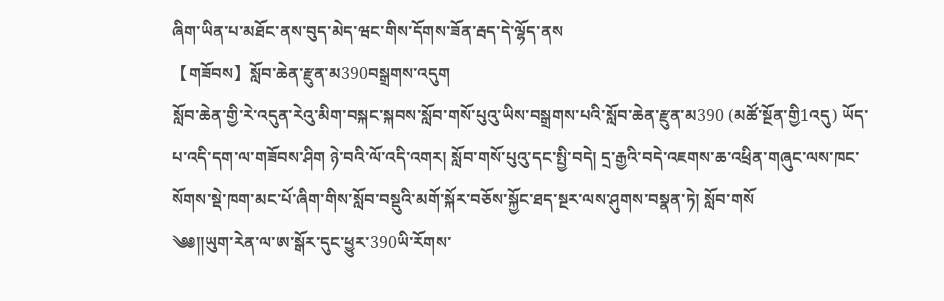ཞིག་ཡིན་པ་མཐོང་ནས་བུད་མེད་ཝང་གིས་དོགས་ཟོན་རྦད་དེ་ལྷོད་ནས
【གཟོབས】སློབ་ཆེན་རྫུན་མ390བསྒྲགས་འདུག
སློབ་ཆེན་གྱི་རེ་འདུན་རེའུ་མིག་བསྐང་སྐབས་སློབ་གསོ་པུའུ་ཡིས་བསྒྲགས་པའི་སློབ་ཆེན་རྫུན་མ390 (མཚོ་སྔོན་གྱི1འདུ) ཡོད་པ་འདི་དག་ལ་གཟོབས་ཤིག ཉེ་བའི་ལོ་འདི་འགར། སློབ་གསོ་པུའུ་དང་སྤྱི་བདེ། དྲ་རྒྱའི་བདེ་འཇགས་ཆ་འཕྲིན་གཞུང་ལས་ཁང་སོགས་སྡེ་ཁག་མང་པོ་ཞིག་གིས་སློབ་བསྡུའི་མགོ་སྐོར་བཅོས་སྐྱོང་ཐད་སྔར་ལས་ཤུགས་བསྣན་ཏེ། སློབ་གསོ
༄༅།།ཡུག་རེན་ལ་ཨ་སྒོར་དུང་ཕྱུར་390ཡི་རོགས་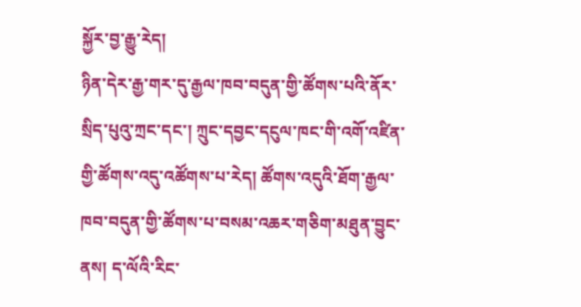སྐྱོར་བྱ་རྒྱུ་རེད།
ཉིན་དེར་རྒྱ་གར་དུ་རྒྱལ་ཁབ་བདུན་གྱི་ཚོགས་པའི་ནོར་སྲིད་པུའུ་ཀྲང་དང་། ཀྲུང་དབྱང་དངུལ་ཁང་གི་འགོ་འཛིན་གྱི་ཚོགས་འདུ་འཚོགས་པ་རེད། ཚོགས་འདུའི་ཐོག་རྒྱལ་ཁབ་བདུན་གྱི་ཚོགས་པ་བསམ་འཆར་གཅིག་མཐུན་བྱུང་ནས། ད་ལོའི་རིང་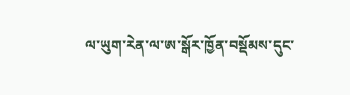ལ་ཡུག་རེན་ལ་ཨ་སྒོར་ཁྱོན་བསྡོམས་དུང་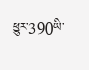ཕྱུར་390ཡི་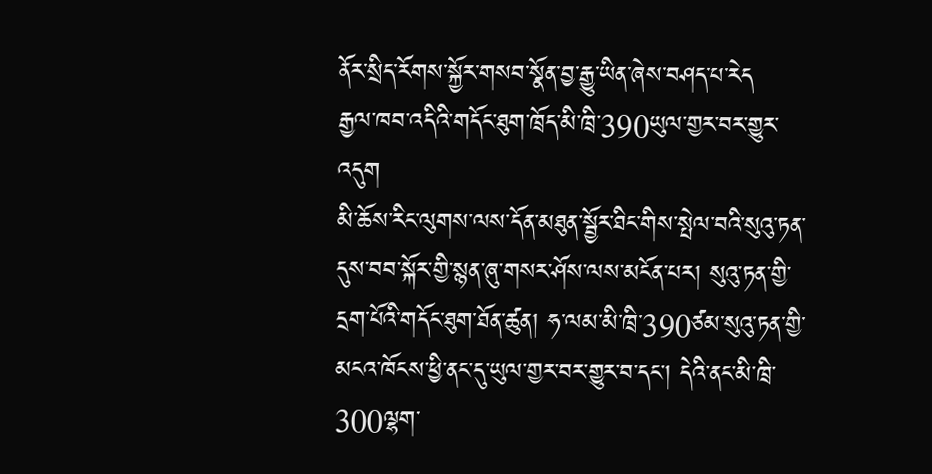ནོར་སྲིད་རོགས་སྐྱོར་གསབ་སྣོན་བྱ་རྒྱུ་ཡིན་ཞེས་བཤད་པ་རེད
རྒྱལ་ཁབ་འདིའི་གདོང་ཐུག་ཁྲོད་མི་ཁྲི་390ཡུལ་གྱར་བར་གྱུར་འདུག
མི་ཆོས་རིང་ལུགས་ལས་དོན་མཐུན་སྦྱོར་ཐིང་གིས་སྤེལ་བའི་སུའུ་ཏན་དུས་བབ་སྐོར་གྱི་སྙན་ཞུ་གསར་ཤོས་ལས་མངོན་པར། སུའུ་ཏན་གྱི་དྲག་པོའི་གདོང་ཐུག་ཐོན་ཚུན། ཧ་ལམ་མི་ཁྲི་390ཙམ་སུའུ་ཏན་གྱི་མངའ་ཁོངས་ཕྱི་ནང་དུ་ཡུལ་གྱར་བར་གྱུར་བ་དང་། དེའི་ནང་མི་ཁྲི་300ལྷག་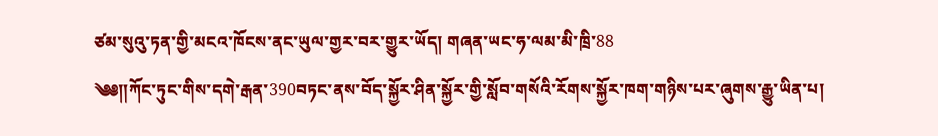ཙམ་སུའུ་ཏན་གྱི་མངའ་ཁོངས་ནང་ཡུལ་གྱར་བར་གྱུར་ཡོད། གཞན་ཡང་ཧ་ལམ་མི་ཁྲི་88
༄༅༎ཀོང་ཏུང་གིས་དགེ་རྒན་390བཏང་ནས་བོད་སྐྱོར་ཤིན་སྐྱོར་གྱི་སློབ་གསོའི་རོགས་སྐྱོར་ཁག་གཉིས་པར་ཞུགས་རྒྱུ་ཡིན་པ།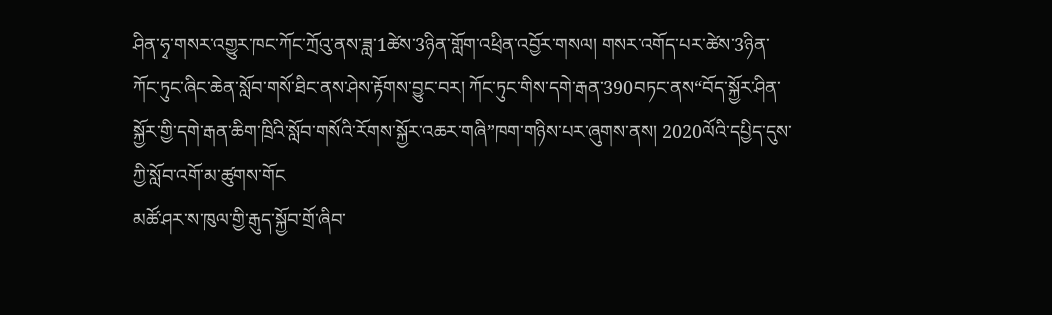ཤིན་ཧྭ་གསར་འགྱུར་ཁང་ཀོང་ཀྲོའུ་ནས་ཟླ་1ཚེས་3ཉིན་གློག་འཕྲིན་འབྱོར་གསལ། གསར་འགོད་པར་ཚེས་3ཉིན་ཀོང་ཏུང་ཞིང་ཆེན་སློབ་གསོ་ཐིང་ནས་ཤེས་རྟོགས་བྱུང་བར། ཀོང་ཏུང་གིས་དགེ་རྒན་390བཏང་ནས“བོད་སྐྱོར་ཤིན་སྐྱོར་གྱི་དགེ་རྒན་ཆིག་ཁྲིའི་སློབ་གསོའི་རོགས་སྐྱོར་འཆར་གཞི”ཁག་གཉིས་པར་ཞུགས་ནས། 2020ལོའི་དཔྱིད་དུས་ཀྱི་སློབ་འགོ་མ་ཚུགས་གོང
མཚོ་ཤར་ས་ཁུལ་གྱི་རྒུད་སྐྱོབ་གྲོ་ཞིབ་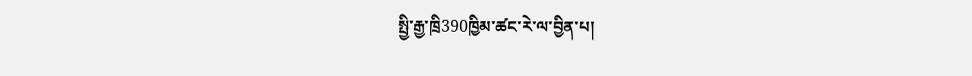སྤྱི་རྒྱ་ཁྲི390ཁྱིམ་ཚང་རེ་ལ་བྱིན་པ།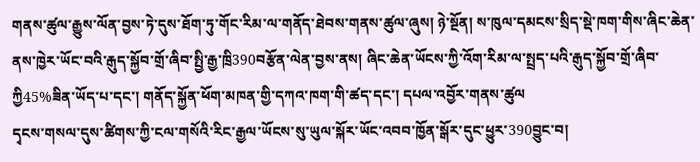གནས་ཚུལ་རྒྱུས་ལོན་བྱས་ཏེ་དུས་ཐོག་ཏུ་གོང་རིམ་ལ་གནོད་ཐེབས་གནས་ཚུལ་ཞུས། ཉེ་སྔོན། ས་ཁུལ་དམངས་སྲིད་སྡེ་ཁག་གིས་ཞིང་ཆེན་ནས་ཁྱེར་ཡོང་བའི་རྒུད་སྐྱོབ་གྲོ་ཞིབ་སྤྱི་རྒྱ་ཁྲི390བརྩོན་ལེན་བྱས་ནས། ཞིང་ཆེན་ཡོངས་ཀྱི་འོག་རིམ་ལ་སྤྲད་པའི་རྒུད་སྐྱོབ་གྲོ་ཞིབ་ཀྱི45%ཟིན་ཡོད་པ་དང་། གནོད་སྐྱོན་ཕོག་མཁན་གྱི་དཀའ་ཁག་གི་ཚད་དང་། དཔལ་འབྱོར་གནས་ཚུལ
དྭངས་གསལ་དུས་ཚིགས་ཀྱི་ངལ་གསོའི་རིང་རྒྱལ་ཡོངས་སུ་ཡུལ་སྐོར་ཡོང་འབབ་ཁྱོན་སྒོར་དུང་ཕྱུར་390བྱུང་བ།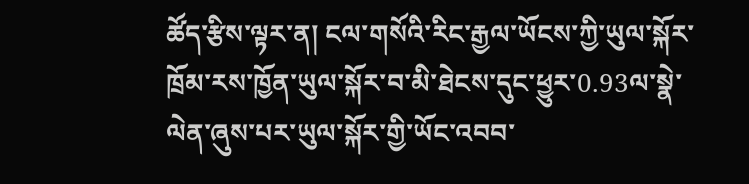ཚོད་རྩིས་ལྟར་ན། ངལ་གསོའི་རིང་རྒྱལ་ཡོངས་ཀྱི་ཡུལ་སྐོར་ཁྲོམ་རས་ཁྱོན་ཡུལ་སྐོར་བ་མི་ཐེངས་དུང་ཕྱུར་0.93ལ་སྣེ་ལེན་ཞུས་པར་ཡུལ་སྐོར་གྱི་ཡོང་འབབ་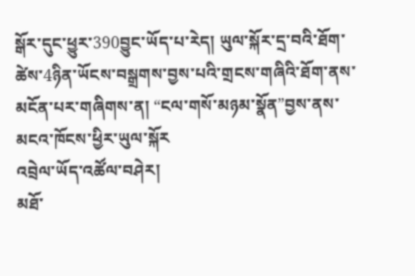སྒོར་དུང་ཕྱུར་390བྱུང་ཡོད་པ་རེད། ཡུལ་སྐོར་དྲ་བའི་ཐོག་ཚེས་4ཉིན་ཡོངས་བསྒྲགས་བྱས་པའི་གྲངས་གཞིའི་ཐོག་ནས་མངོན་པར་གཞིགས་ན། “ངལ་གསོ་མཉམ་སྣོན”བྱས་ནས་མངའ་ཁོངས་ཕྱིར་ཡུལ་སྐོར
འབྲེལ་ཡོད་འཚོལ་བཤེར།
མཐོ་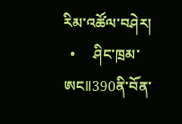རིམ་འཚོལ་བཤེར།
  •     ཤིང་ཁྲམ་ཨངⅡ390ནི་བོན་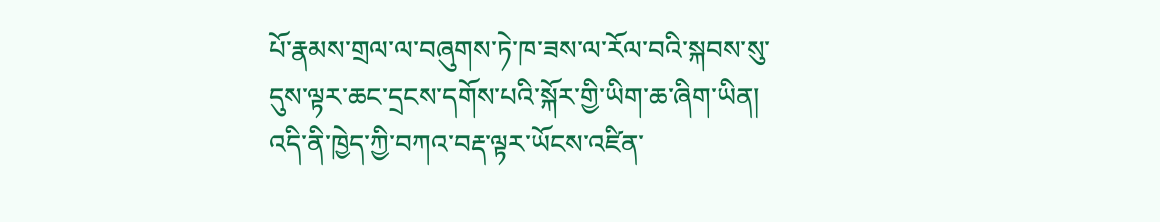པོ་རྣམས་གྲལ་ལ་བཞུགས་ཏེ་ཁ་ཟས་ལ་རོལ་བའི་སྐབས་སུ་དུས་ལྟར་ཆང་དྲངས་དགོས་པའི་སྐོར་གྱི་ཡིག་ཆ་ཞིག་ཡིན།
འདི་ནི་ཁྱེད་ཀྱི་བཀའ་བརྡ་ལྟར་ཡོངས་འཛིན་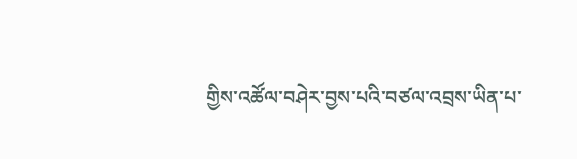གྱིས་འཚོལ་བཤེར་བྱས་པའི་བཙལ་འབྲས་ཡིན་པ་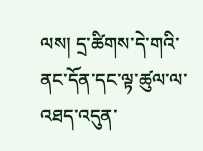ལས། དྲ་ཚིགས་དེ་གའི་ནང་དོན་དང་ལྟ་ཚུལ་ལ་འཐད་འདུན་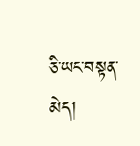ཅི་ཡང་བསྟན་མེད།